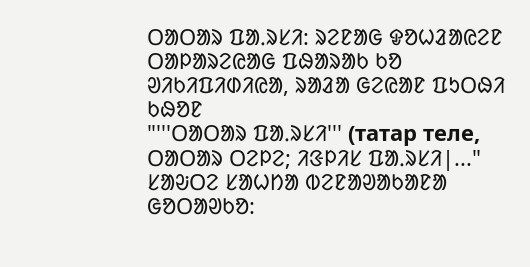ᱛᱟᱛᱟᱨ ᱯᱟᱹᱨᱥᱤ: ᱨᱮᱱᱟᱜ ᱫᱚᱦᱲᱟᱭᱮᱱ ᱛᱟᱞᱟᱨᱮᱭᱟᱜ ᱯᱷᱟᱨᱟᱠ ᱠᱚ
ᱣᱤᱠᱤᱯᱤᱰᱤᱭᱟ, ᱨᱟᱲᱟ ᱜᱮᱭᱟᱱ ᱯᱩᱛᱷᱤ ᱠᱷᱚᱱ
"'''ᱛᱟᱛᱟᱨ ᱯᱟᱹᱨᱥᱤ''' (татар теле, ᱛᱟᱛᱟᱨ ᱛᱮᱞᱮ; ᱤᱝᱞᱤᱥ ᱯᱟᱹᱨᱥᱤ|..." ᱥᱟᱶᱛᱮ ᱥᱟᱦᱴᱟ ᱵᱮᱱᱟᱣᱟᱠᱟᱱᱟ
ᱜᱚᱛᱟᱣᱠᱚ: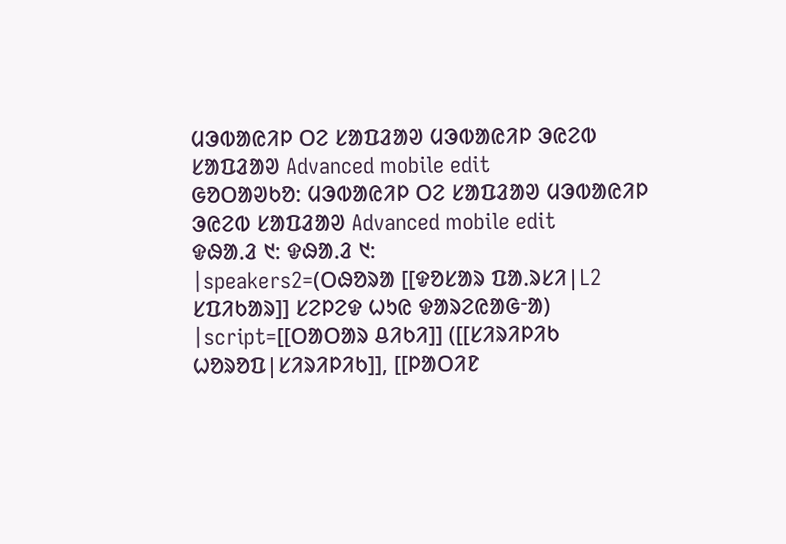ᱢᱳᱵᱟᱭᱤᱞ ᱛᱮ ᱥᱟᱯᱲᱟᱣ ᱢᱳᱵᱟᱭᱤᱞ ᱳᱭᱮᱵ ᱥᱟᱯᱲᱟᱣ Advanced mobile edit
ᱜᱚᱛᱟᱣᱠᱚ: ᱢᱳᱵᱟᱭᱤᱞ ᱛᱮ ᱥᱟᱯᱲᱟᱣ ᱢᱳᱵᱟᱭᱤᱞ ᱳᱭᱮᱵ ᱥᱟᱯᱲᱟᱣ Advanced mobile edit
ᱫᱷᱟᱹᱲ ᱑: ᱫᱷᱟᱹᱲ ᱑:
|speakers2=(ᱛᱷᱚᱨᱟ [[ᱫᱚᱥᱟᱨ ᱯᱟᱹᱨᱥᱤ|L2 ᱥᱯᱤᱠᱟᱨ]] ᱥᱮᱞᱮᱫ ᱦᱩᱭ ᱫᱟᱨᱮᱭᱟᱜᱼᱟ)
|script=[[ᱛᱟᱛᱟᱨ ᱪᱤᱠᱤ]] ([[ᱥᱤᱨᱤᱞᱤᱠ ᱦᱚᱨᱚᱯ|ᱥᱤᱨᱤᱞᱤᱠ]], [[ᱞᱟᱛᱤᱱ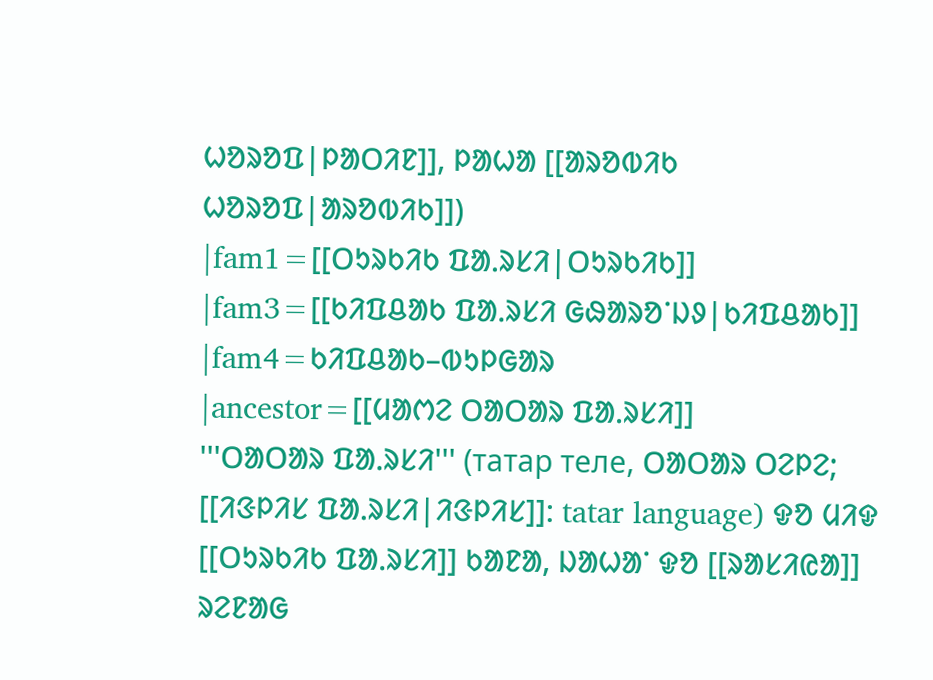ᱦᱚᱨᱚᱯ|ᱞᱟᱛᱤᱱ]], ᱞᱟᱦᱟ [[ᱟᱨᱚᱵᱤᱠ ᱦᱚᱨᱚᱯ|ᱟᱨᱚᱵᱤᱠ]])
|fam1=[[ᱛᱩᱨᱠᱤᱠ ᱯᱟᱹᱨᱥᱤ|ᱛᱩᱨᱠᱤᱠ]]
|fam3=[[ᱠᱤᱯᱪᱟᱠ ᱯᱟᱹᱨᱥᱤ ᱜᱷᱟᱨᱚᱸᱡᱽ|ᱠᱤᱯᱪᱟᱠ]]
|fam4=ᱠᱤᱯᱪᱟᱠ–ᱵᱩᱞᱜᱟᱨ
|ancestor=[[ᱢᱟᱬᱮ ᱛᱟᱛᱟᱨ ᱯᱟᱹᱨᱥᱤ]]
'''ᱛᱟᱛᱟᱨ ᱯᱟᱹᱨᱥᱤ''' (татар теле, ᱛᱟᱛᱟᱨ ᱛᱮᱞᱮ; [[ᱤᱝᱞᱤᱥ ᱯᱟᱹᱨᱥᱤ|ᱤᱝᱞᱤᱥ]]: tatar language) ᱫᱚ ᱢᱤᱫ [[ᱛᱩᱨᱠᱤᱠ ᱯᱟᱹᱨᱥᱤ]] ᱠᱟᱱᱟ, ᱡᱟᱦᱟᱸ ᱫᱚ [[ᱨᱟᱥᱤᱭᱟ]] ᱨᱮᱱᱟᱜ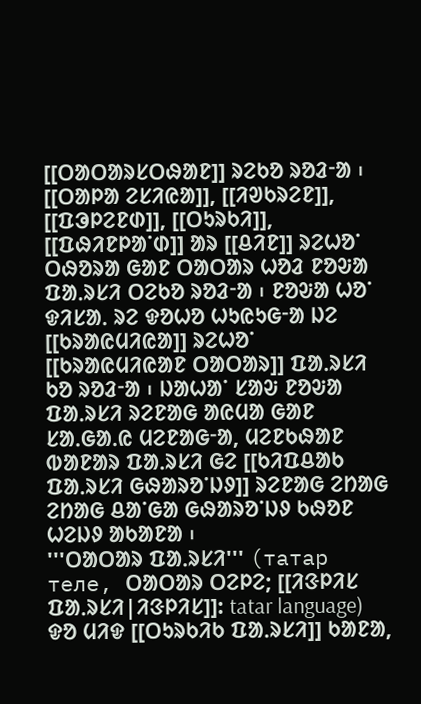[[ᱛᱟᱛᱟᱨᱥᱛᱷᱟᱱ]] ᱨᱮᱠᱚ ᱨᱚᱲᱼᱟ ᱾ [[ᱛᱟᱞᱟ ᱮᱥᱤᱭᱟ]], [[ᱤᱣᱠᱨᱮᱱ]], [[ᱯᱳᱞᱮᱱᱰ]], [[ᱛᱩᱨᱠᱤ]], [[ᱯᱷᱤᱱᱞᱟᱸᱰ]] ᱟᱨ [[ᱪᱤᱱ]] ᱨᱮᱦᱚᱸ ᱛᱷᱚᱨᱟ ᱜᱟᱱ ᱛᱟᱛᱟᱨ ᱦᱚᱲ ᱱᱚᱶᱟ ᱯᱟᱹᱨᱥᱤ ᱛᱮᱠᱚ ᱨᱚᱲᱼᱟ ᱾ ᱱᱚᱶᱟ ᱦᱚᱸ ᱫᱤᱥᱟᱹ ᱨᱮ ᱫᱚᱦᱚ ᱦᱩᱭᱩᱜᱼᱟ ᱡᱮ [[ᱠᱨᱟᱭᱢᱤᱭᱟ]] ᱨᱮᱦᱚᱸ [[ᱠᱨᱟᱭᱢᱤᱭᱟᱱ ᱛᱟᱛᱟᱨ]] ᱯᱟᱹᱨᱥᱤ ᱠᱚ ᱨᱚᱲᱼᱟ ᱾ ᱡᱟᱦᱟᱸ ᱥᱟᱶ ᱱᱚᱶᱟ ᱯᱟᱹᱨᱥᱤ ᱨᱮᱱᱟᱜ ᱟᱭᱢᱟ ᱜᱟᱱ ᱥᱟᱹᱜᱟᱹᱭ ᱢᱮᱱᱟᱜᱼᱟ, ᱢᱮᱱᱠᱷᱟᱱ ᱵᱟᱱᱟᱨ ᱯᱟᱹᱨᱥᱤ ᱜᱮ [[ᱠᱤᱯᱪᱟᱠ ᱯᱟᱹᱨᱥᱤ ᱜᱷᱟᱨᱚᱸᱡᱽ]] ᱨᱮᱱᱟᱜ ᱮᱴᱟᱜ ᱮᱴᱟᱜ ᱪᱟᱸᱜᱟ ᱜᱷᱟᱨᱚᱸᱡᱽ ᱠᱷᱚᱱ ᱦᱮᱡᱽ ᱟᱠᱟᱱᱟ ᱾
'''ᱛᱟᱛᱟᱨ ᱯᱟᱹᱨᱥᱤ''' (татар теле, ᱛᱟᱛᱟᱨ ᱛᱮᱞᱮ; [[ᱤᱝᱞᱤᱥ ᱯᱟᱹᱨᱥᱤ|ᱤᱝᱞᱤᱥ]]: tatar language) ᱫᱚ ᱢᱤᱫ [[ᱛᱩᱨᱠᱤᱠ ᱯᱟᱹᱨᱥᱤ]] ᱠᱟᱱᱟ,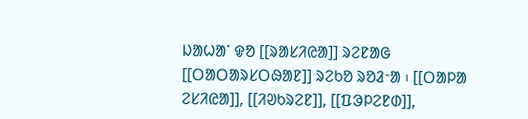ᱡᱟᱦᱟᱸ ᱫᱚ [[ᱨᱟᱥᱤᱭᱟ]] ᱨᱮᱱᱟᱜ [[ᱛᱟᱛᱟᱨᱥᱛᱷᱟᱱ]] ᱨᱮᱠᱚ ᱨᱚᱲᱼᱟ ᱾ [[ᱛᱟᱞᱟ ᱮᱥᱤᱭᱟ]], [[ᱤᱣᱠᱨᱮᱱ]], [[ᱯᱳᱞᱮᱱᱰ]],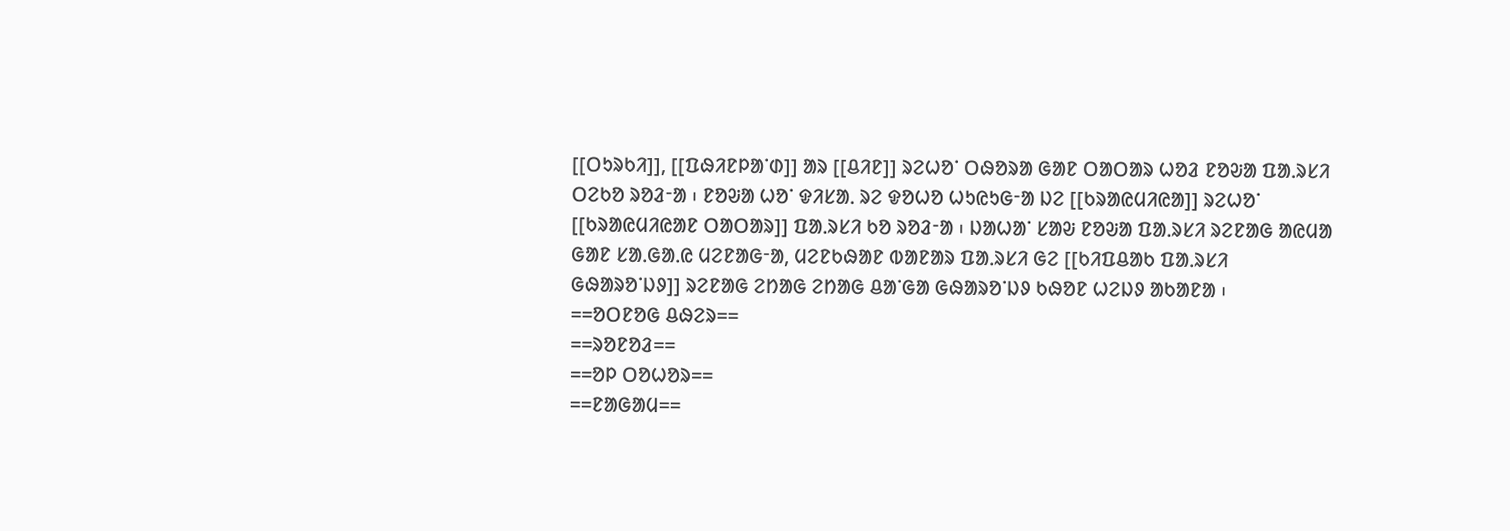[[ᱛᱩᱨᱠᱤ]], [[ᱯᱷᱤᱱᱞᱟᱸᱰ]] ᱟᱨ [[ᱪᱤᱱ]] ᱨᱮᱦᱚᱸ ᱛᱷᱚᱨᱟ ᱜᱟᱱ ᱛᱟᱛᱟᱨ ᱦᱚᱲ ᱱᱚᱶᱟ ᱯᱟᱹᱨᱥᱤ ᱛᱮᱠᱚ ᱨᱚᱲᱼᱟ ᱾ ᱱᱚᱶᱟ ᱦᱚᱸ ᱫᱤᱥᱟᱹ ᱨᱮ ᱫᱚᱦᱚ ᱦᱩᱭᱩᱜᱼᱟ ᱡᱮ [[ᱠᱨᱟᱭᱢᱤᱭᱟ]] ᱨᱮᱦᱚᱸ [[ᱠᱨᱟᱭᱢᱤᱭᱟᱱ ᱛᱟᱛᱟᱨ]] ᱯᱟᱹᱨᱥᱤ ᱠᱚ ᱨᱚᱲᱼᱟ ᱾ ᱡᱟᱦᱟᱸ ᱥᱟᱶ ᱱᱚᱶᱟ ᱯᱟᱹᱨᱥᱤ ᱨᱮᱱᱟᱜ ᱟᱭᱢᱟ ᱜᱟᱱ ᱥᱟᱹᱜᱟᱹᱭ ᱢᱮᱱᱟᱜᱼᱟ, ᱢᱮᱱᱠᱷᱟᱱ ᱵᱟᱱᱟᱨ ᱯᱟᱹᱨᱥᱤ ᱜᱮ [[ᱠᱤᱯᱪᱟᱠ ᱯᱟᱹᱨᱥᱤ ᱜᱷᱟᱨᱚᱸᱡᱽ]] ᱨᱮᱱᱟᱜ ᱮᱴᱟᱜ ᱮᱴᱟᱜ ᱪᱟᱸᱜᱟ ᱜᱷᱟᱨᱚᱸᱡᱽ ᱠᱷᱚᱱ ᱦᱮᱡᱽ ᱟᱠᱟᱱᱟ ᱾
==ᱚᱛᱱᱚᱜ ᱪᱷᱮᱨ==
==ᱨᱚᱱᱚᱲ==
==ᱚᱞ ᱛᱚᱦᱚᱨ==
==ᱱᱟᱜᱟᱢ==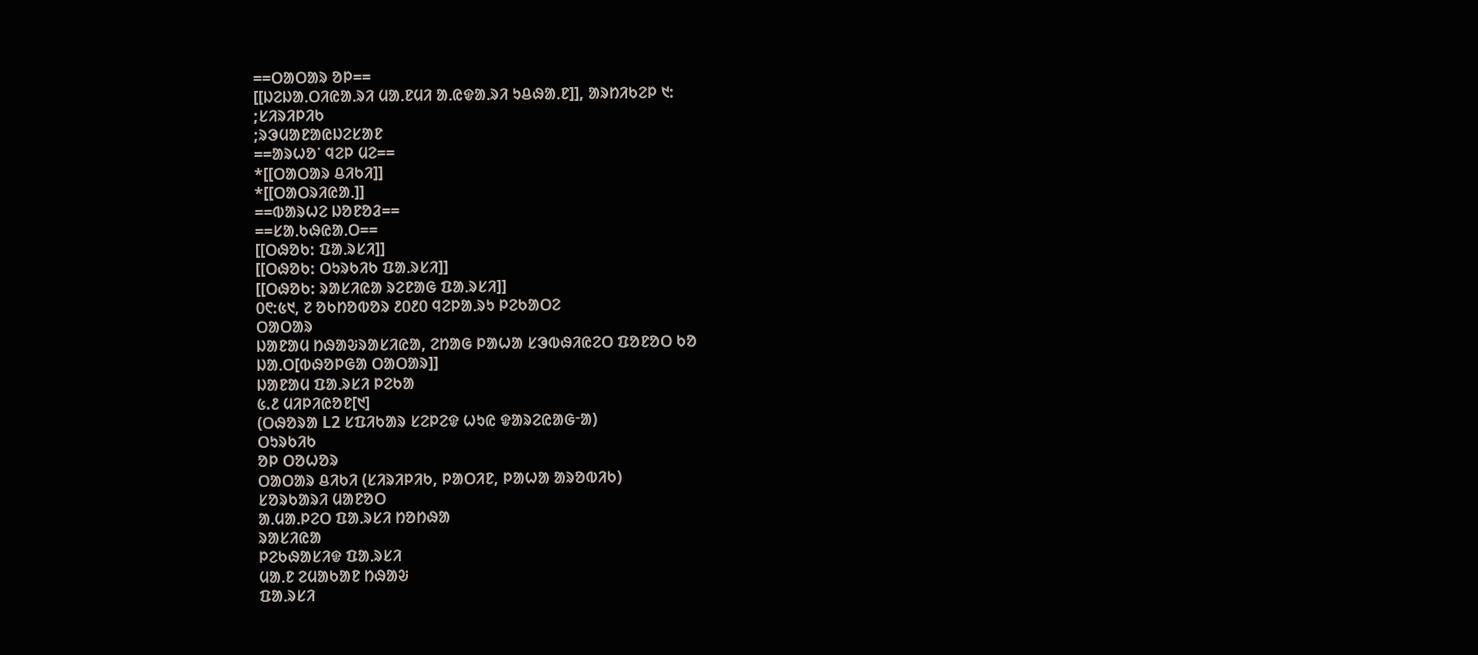==ᱛᱟᱛᱟᱨ ᱚᱞ==
[[ᱡᱮᱡᱟᱹᱛᱤᱭᱟᱹᱨᱤ ᱢᱟᱹᱱᱢᱤ ᱟᱹᱭᱫᱟᱹᱨᱤ ᱩᱪᱷᱟᱹᱱ]], ᱟᱨᱴᱤᱠᱮᱞ ᱑:
;ᱥᱤᱨᱤᱞᱤᱠ
;ᱨᱳᱢᱟᱱᱟᱭᱡᱮᱥᱟᱱ
==ᱟᱨᱦᱚᱸ ᱧᱮᱞ ᱢᱮ==
*[[ᱛᱟᱛᱟᱨ ᱪᱤᱠᱤ]]
*[[ᱛᱟᱛᱨᱤᱭᱟᱹ]]
==ᱵᱟᱨᱦᱮ ᱡᱚᱱᱚᱲ==
==ᱥᱟᱹᱠᱷᱭᱟᱹᱛ==
[[ᱛᱷᱚᱠ: ᱯᱟᱹᱨᱥᱤ]]
[[ᱛᱷᱚᱠ: ᱛᱩᱨᱠᱤᱠ ᱯᱟᱹᱨᱥᱤ]]
[[ᱛᱷᱚᱠ: ᱨᱟᱥᱤᱭᱟ ᱨᱮᱱᱟᱜ ᱯᱟᱹᱨᱥᱤ]]
᱐᱖:᱕᱑, ᱗ ᱚᱠᱴᱚᱵᱚᱨ ᱒᱐᱒᱐ ᱧᱮᱞᱟᱹᱨᱩ ᱞᱮᱠᱟᱛᱮ
ᱛᱟᱛᱟᱨ
ᱡᱟᱱᱟᱢ ᱴᱷᱟᱶᱨᱟᱥᱤᱭᱟ, ᱮᱴᱟᱜ ᱞᱟᱦᱟ ᱥᱳᱵᱷᱤᱭᱮᱛ ᱯᱚᱱᱚᱛ ᱠᱚ
ᱡᱟᱹᱛ[ᱵᱷᱚᱞᱜᱟ ᱛᱟᱛᱟᱨ]]
ᱡᱟᱱᱟᱢ ᱯᱟᱹᱨᱥᱤ ᱞᱮᱠᱟ
᱕.᱒ ᱢᱤᱞᱤᱭᱚᱱ[᱑]
(ᱛᱷᱚᱨᱟ L2 ᱥᱯᱤᱠᱟᱨ ᱥᱮᱞᱮᱫ ᱦᱩᱭ ᱫᱟᱨᱮᱭᱟᱜᱼᱟ)
ᱛᱩᱨᱠᱤᱠ
ᱚᱞ ᱛᱚᱦᱚᱨ
ᱛᱟᱛᱟᱨ ᱪᱤᱠᱤ (ᱥᱤᱨᱤᱞᱤᱠ, ᱞᱟᱛᱤᱱ, ᱞᱟᱦᱟ ᱟᱨᱚᱵᱤᱠ)
ᱥᱚᱨᱠᱟᱨᱤ ᱢᱟᱱᱚᱛ
ᱟᱹᱢᱟᱹᱞᱮᱛ ᱯᱟᱹᱨᱥᱤ ᱴᱚᱴᱷᱟ
ᱨᱟᱥᱤᱭᱟ
ᱞᱮᱠᱷᱟᱥᱤᱫ ᱯᱟᱹᱨᱥᱤ
ᱢᱟᱹᱱ ᱮᱢᱟᱠᱟᱱ ᱴᱷᱟᱶ
ᱯᱟᱹᱨᱥᱤ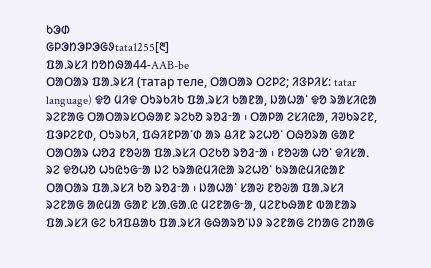ᱠᱳᱰ
ᱜᱞᱳᱴᱳᱞᱳᱜᱽtata1255[᱓]
ᱯᱟᱹᱨᱥᱤ ᱴᱚᱴᱷᱟ44-AAB-be
ᱛᱟᱛᱟᱨ ᱯᱟᱹᱨᱥᱤ (татар теле, ᱛᱟᱛᱟᱨ ᱛᱮᱞᱮ; ᱤᱝᱞᱤᱥ: tatar language) ᱫᱚ ᱢᱤᱫ ᱛᱩᱨᱠᱤᱠ ᱯᱟᱹᱨᱥᱤ ᱠᱟᱱᱟ, ᱡᱟᱦᱟᱸ ᱫᱚ ᱨᱟᱥᱤᱭᱟ ᱨᱮᱱᱟᱜ ᱛᱟᱛᱟᱨᱥᱛᱷᱟᱱ ᱨᱮᱠᱚ ᱨᱚᱲᱼᱟ ᱾ ᱛᱟᱞᱟ ᱮᱥᱤᱭᱟ, ᱤᱣᱠᱨᱮᱱ, ᱯᱳᱞᱮᱱᱰ, ᱛᱩᱨᱠᱤ, ᱯᱷᱤᱱᱞᱟᱸᱰ ᱟᱨ ᱪᱤᱱ ᱨᱮᱦᱚᱸ ᱛᱷᱚᱨᱟ ᱜᱟᱱ ᱛᱟᱛᱟᱨ ᱦᱚᱲ ᱱᱚᱶᱟ ᱯᱟᱹᱨᱥᱤ ᱛᱮᱠᱚ ᱨᱚᱲᱼᱟ ᱾ ᱱᱚᱶᱟ ᱦᱚᱸ ᱫᱤᱥᱟᱹ ᱨᱮ ᱫᱚᱦᱚ ᱦᱩᱭᱩᱜᱼᱟ ᱡᱮ ᱠᱨᱟᱭᱢᱤᱭᱟ ᱨᱮᱦᱚᱸ ᱠᱨᱟᱭᱢᱤᱭᱟᱱ ᱛᱟᱛᱟᱨ ᱯᱟᱹᱨᱥᱤ ᱠᱚ ᱨᱚᱲᱼᱟ ᱾ ᱡᱟᱦᱟᱸ ᱥᱟᱶ ᱱᱚᱶᱟ ᱯᱟᱹᱨᱥᱤ ᱨᱮᱱᱟᱜ ᱟᱭᱢᱟ ᱜᱟᱱ ᱥᱟᱹᱜᱟᱹᱭ ᱢᱮᱱᱟᱜᱼᱟ, ᱢᱮᱱᱠᱷᱟᱱ ᱵᱟᱱᱟᱨ ᱯᱟᱹᱨᱥᱤ ᱜᱮ ᱠᱤᱯᱪᱟᱠ ᱯᱟᱹᱨᱥᱤ ᱜᱷᱟᱨᱚᱸᱡᱽ ᱨᱮᱱᱟᱜ ᱮᱴᱟᱜ ᱮᱴᱟᱜ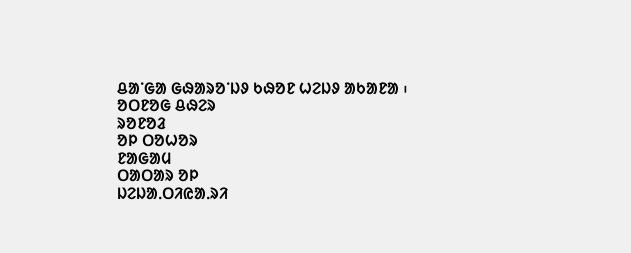ᱪᱟᱸᱜᱟ ᱜᱷᱟᱨᱚᱸᱡᱽ ᱠᱷᱚᱱ ᱦᱮᱡᱽ ᱟᱠᱟᱱᱟ ᱾
ᱚᱛᱱᱚᱜ ᱪᱷᱮᱨ
ᱨᱚᱱᱚᱲ
ᱚᱞ ᱛᱚᱦᱚᱨ
ᱱᱟᱜᱟᱢ
ᱛᱟᱛᱟᱨ ᱚᱞ
ᱡᱮᱡᱟᱹᱛᱤᱭᱟᱹᱨᱤ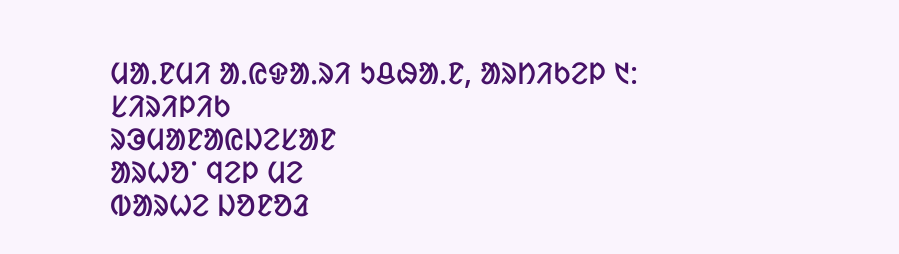ᱢᱟᱹᱱᱢᱤ ᱟᱹᱭᱫᱟᱹᱨᱤ ᱩᱪᱷᱟᱹᱱ, ᱟᱨᱴᱤᱠᱮᱞ ᱑:
ᱥᱤᱨᱤᱞᱤᱠ
ᱨᱳᱢᱟᱱᱟᱭᱡᱮᱥᱟᱱ
ᱟᱨᱦᱚᱸ ᱧᱮᱞ ᱢᱮ
ᱵᱟᱨᱦᱮ ᱡᱚᱱᱚᱲ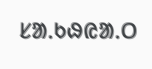ᱥᱟᱹᱠᱷᱭᱟᱹᱛ